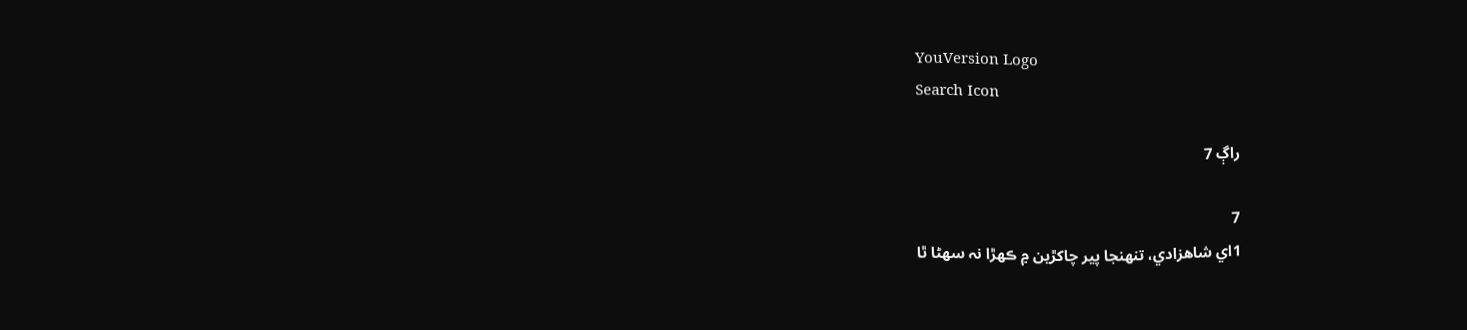YouVersion Logo
Search Icon

راڳ 7

7
1اي شاهزادي، تنهنجا پير چاکڙين ۾ ڪهڙا نہ سهڻا ٿا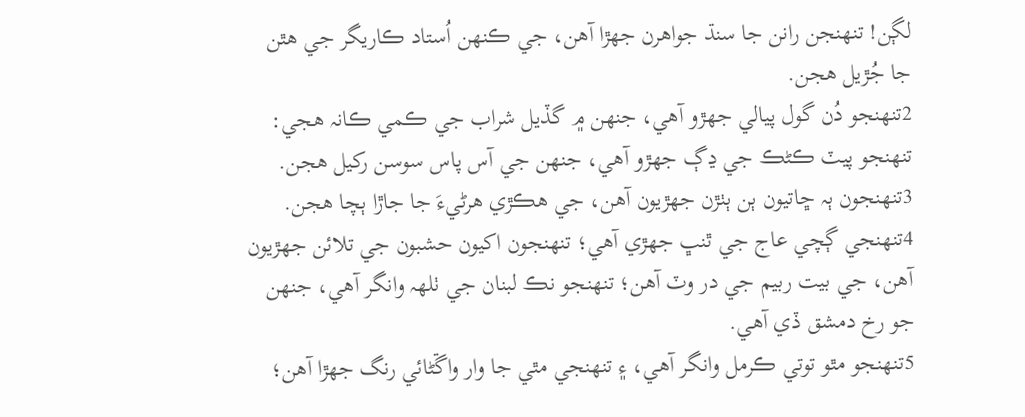لڳن! تنهنجن رانن جا سنڌ جواهرن جهڙا آهن، جي ڪنهن اُستاد ڪاريگر جي هٿن جا جُڙيل هجن.
2تنهنجو دُن گول پيالي جهڙو آهي، جنهن ۾ گڏيل شراب جي ڪمي ڪانہ هجي: تنهنجو پيٽ ڪڻڪ جي ڍڳ جهڙو آهي، جنهن جي آس پاس سوسن رکيل هجن.
3تنهنجون ٻہ ڇاتيون ٻن ٻٺڙن جهڙيون آهن، جي هڪڙي هرڻيءَ جا جاڙا ٻچا هجن.
4تنهنجي ڳچي عاج جي ٿنڀ جهڙي آهي؛ تنهنجون اکيون حشبون جي تلائن جهڙيون آهن، جي بيت ربيم جي در وٽ آهن؛ تنهنجو نڪ لبنان جي ٺلهہ وانگر آهي، جنهن جو رخ دمشق ڏي آهي.
5تنهنجو مٿو توتي ڪرمل وانگر آهي، ۽ تنهنجي مٿي جا وار واڱڻائي رنگ جهڙا آهن؛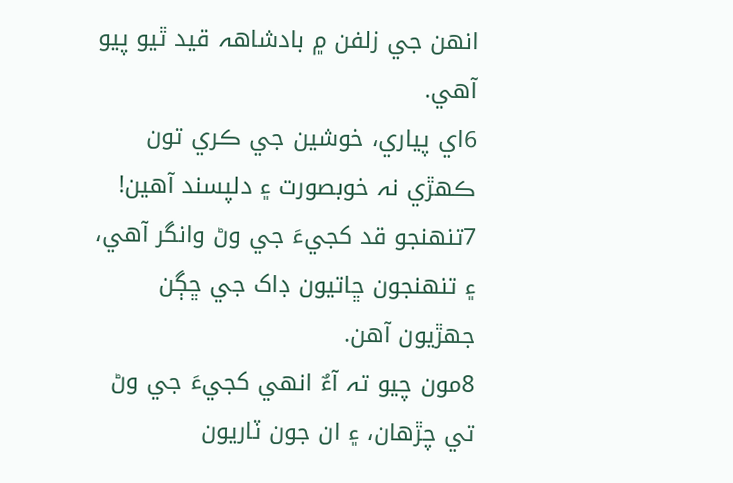انهن جي زلفن ۾ بادشاهہ قيد ٿيو پيو آهي.
6اي پياري، خوشين جي ڪري تون ڪهڙي نہ خوبصورت ۽ دلپسند آهين!
7تنهنجو قد کجيءَ جي وڻ وانگر آهي، ۽ تنهنجون ڇاتيون ڊاک جي ڇڳن جهڙيون آهن.
8مون چيو تہ آءٌ انهي کجيءَ جي وڻ تي چڙهان، ۽ ان جون ٽاريون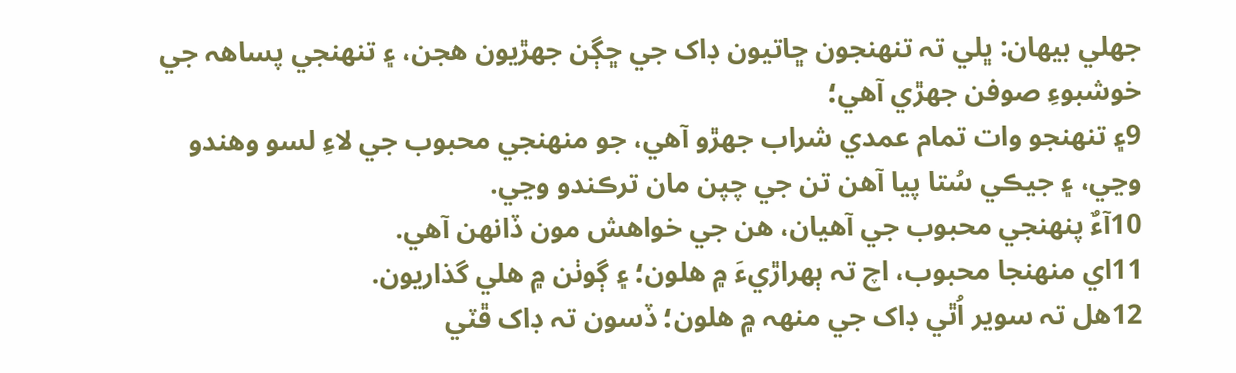جهلي بيهان: ڀلي تہ تنهنجون ڇاتيون ڊاک جي ڇڳن جهڙيون هجن، ۽ تنهنجي پساهہ جي خوشبوءِ صوفن جهڙي آهي؛
9۽ تنهنجو وات تمام عمدي شراب جهڙو آهي، جو منهنجي محبوب جي لاءِ لسو وهندو وڃي، ۽ جيڪي سُتا پيا آهن تن جي چپن مان ترڪندو وڃي.
10آءٌ پنهنجي محبوب جي آهيان، هن جي خواهش مون ڏانهن آهي.
11اي منهنجا محبوب، اچ تہ ٻهراڙيءَ ۾ هلون؛ ۽ ڳوٺن ۾ هلي گذاريون.
12هل تہ سوير اُٿي ڊاک جي منهہ ۾ هلون؛ ڏسون تہ ڊاک ڦٽي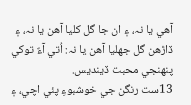آهي يا نہ، ۽ ان جا گل کليا آهن يا نہ، ۽ ڏاڙهن گل جهليا آهن يا نہ: اُتي آءٌ توکي پنهنجي محبت ڏينديس.
13ست رنگن جي خوشبوءِ پئي اچي، ۽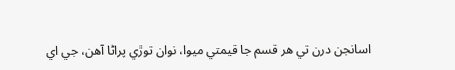اسانجن درن تي هر قسم جا قيمتي ميوا، نوان توڙي پراڻا آهن، جي اي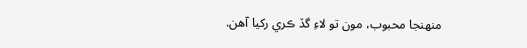منهنجا محبوب، مون تو لاءِ گڏ ڪري رکيا آهن.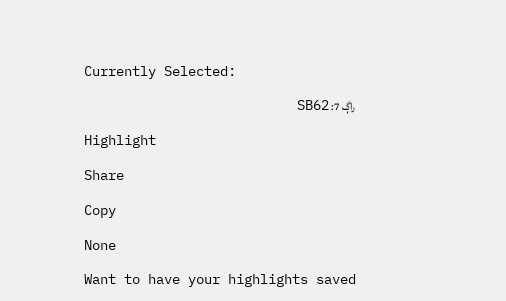Currently Selected:

راڳ 7: SB62

Highlight

Share

Copy

None

Want to have your highlights saved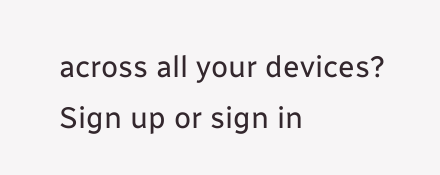across all your devices? Sign up or sign in